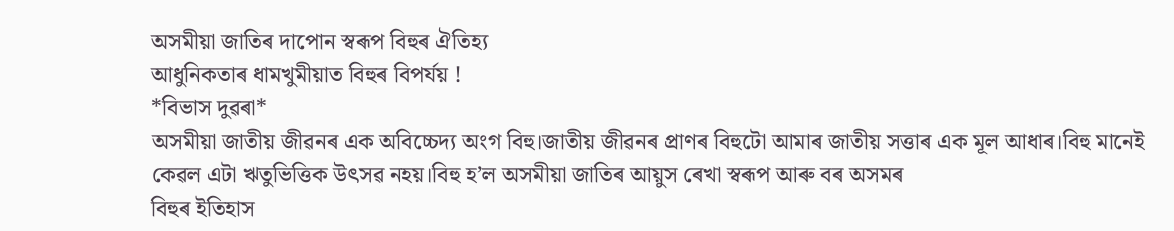অসমীয়া জাতিৰ দাপোন স্বৰূপ বিহুৰ ঐতিহ্য
আধুনিকতাৰ ধামখুমীয়াত বিহুৰ বিপৰ্যয় !
*বিভাস দুৱৰা*
অসমীয়া জাতীয় জীৱনৰ এক অবিচ্চেদ্য অংগ বিহু।জাতীয় জীৱনৰ প্ৰাণৰ বিহুটো আমাৰ জাতীয় সত্তাৰ এক মূল আধাৰ।বিহু মানেই কেৱল এটা ঋতুভিত্তিক উৎসৱ নহয়।বিহু হ’ল অসমীয়া জাতিৰ আয়ুস ৰেখা স্বৰূপ আৰু বৰ অসমৰ
বিহুৰ ইতিহাস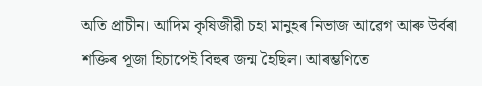অতি প্ৰাচীন। আদিম কৃষিজীৱী চহা মানুহৰ নিভাজ আৱেগ আৰু উৰ্বৰা শক্তিৰ পূজা হিচাপেই বিহুৰ জন্ম হৈছিল। আৰম্ভণিতে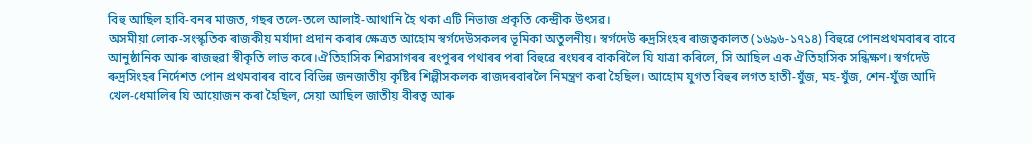বিহু আছিল হাবি-বনৰ মাজত, গছৰ তলে-তলে আলাই-আথানি হৈ থকা এটি নিভাজ প্ৰকৃতি কেন্দ্ৰীক উৎসৱ।
অসমীয়া লোক-সংস্কৃতিক ৰাজকীয় মৰ্যাদা প্ৰদান কৰাৰ ক্ষেত্ৰত আহোম স্বৰ্গদেউসকলৰ ভূমিকা অতুলনীয়। স্বৰ্গদেউ ৰুদ্ৰসিংহৰ ৰাজত্বকালত (১৬৯৬-১৭১৪) বিহুৱে পোনপ্ৰথমবাৰৰ বাবে আনুষ্ঠানিক আৰু ৰাজহুৱা স্বীকৃতি লাভ কৰে।ঐতিহাসিক শিৱসাগৰৰ ৰংপুৰৰ পথাৰৰ পৰা বিহুৱে ৰংঘৰৰ বাকৰিলৈ যি যাত্ৰা কৰিলে, সি আছিল এক ঐতিহাসিক সন্ধিক্ষণ। স্বৰ্গদেউ ৰুদ্ৰসিংহৰ নিৰ্দেশত পোন প্ৰথমবাৰৰ বাবে বিভিন্ন জনজাতীয় কৃষ্টিৰ শিল্পীসকলক ৰাজদৰবাৰলৈ নিমন্ত্ৰণ কৰা হৈছিল। আহোম যুগত বিহুৰ লগত হাতী-যুঁজ, মহ-যুঁজ, শেন-যুঁজ আদি খেল-ধেমালিৰ যি আয়োজন কৰা হৈছিল, সেয়া আছিল জাতীয় বীৰত্ব আৰু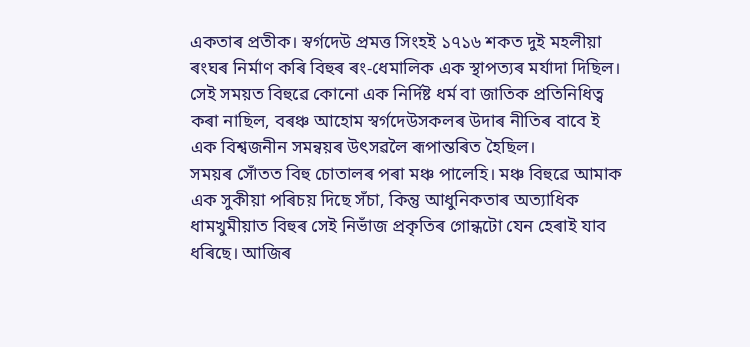একতাৰ প্ৰতীক। স্বৰ্গদেউ প্ৰমত্ত সিংহই ১৭১৬ শকত দুই মহলীয়া ৰংঘৰ নিৰ্মাণ কৰি বিহুৰ ৰং-ধেমালিক এক স্থাপত্যৰ মৰ্যাদা দিছিল। সেই সময়ত বিহুৱে কোনো এক নিৰ্দিষ্ট ধৰ্ম বা জাতিক প্ৰতিনিধিত্ব কৰা নাছিল, বৰঞ্চ আহোম স্বৰ্গদেউসকলৰ উদাৰ নীতিৰ বাবে ই এক বিশ্বজনীন সমন্বয়ৰ উৎসৱলৈ ৰূপান্তৰিত হৈছিল।
সময়ৰ সোঁতত বিহু চোতালৰ পৰা মঞ্চ পালেহি। মঞ্চ বিহুৱে আমাক এক সুকীয়া পৰিচয় দিছে সঁচা, কিন্তু আধুনিকতাৰ অত্যাধিক ধামখুমীয়াত বিহুৰ সেই নিভাঁজ প্ৰকৃতিৰ গোন্ধটো যেন হেৰাই যাব ধৰিছে। আজিৰ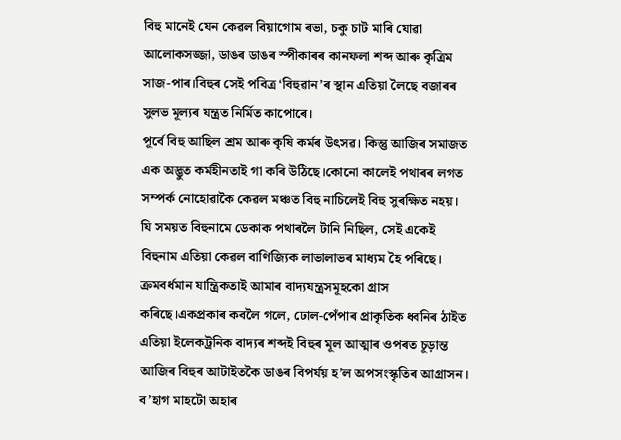বিহু মানেই যেন কেৱল বিয়াগোম ৰভা, চকু চাট মাৰি যোৱা আলোকসজ্জা, ডাঙৰ ডাঙৰ স্পীকাৰৰ কানফলা শব্দ আৰু কৃত্ৰিম সাজ-পাৰ।বিহুৰ সেই পবিত্ৰ ‘বিহুৱান’ৰ স্থান এতিয়া লৈছে বজাৰৰ সুলভ মূল্যৰ যন্ত্ৰত নিৰ্মিত কাপোৰে।
পূৰ্বে বিহু আছিল শ্ৰম আৰু কৃষি কৰ্মৰ উৎসৱ। কিন্তু আজিৰ সমাজত এক অদ্ভুত কৰ্মহীনতাই গা কৰি উঠিছে।কোনো কালেই পথাৰৰ লগত সম্পৰ্ক নোহোৱাকৈ কেৱল মঞ্চত বিহু নাচিলেই বিহু সুৰক্ষিত নহয়। যি সময়ত বিহুনামে ডেকাক পথাৰলৈ টানি নিছিল, সেই একেই বিহুনাম এতিয়া কেৱল বাণিজ্যিক লাভালাভৰ মাধ্যম হৈ পৰিছে। ক্ৰমবৰ্ধমান যান্ত্ৰিকতাই আমাৰ বাদ্যযন্ত্ৰসমূহকো গ্ৰাস কৰিছে।একপ্ৰকাৰ কবলৈ গলে, ঢোল-পেঁপাৰ প্ৰাকৃতিক ধ্বনিৰ ঠাইত এতিয়া ইলেকট্ৰনিক বাদ্যৰ শব্দই বিহুৰ মূল আত্মাৰ ওপৰত চূড়ান্ত
আজিৰ বিহুৰ আটাইতকৈ ডাঙৰ বিপৰ্যয় হ’ল অপসংস্কৃতিৰ আগ্ৰাসন। ব’হাগ মাহটো অহাৰ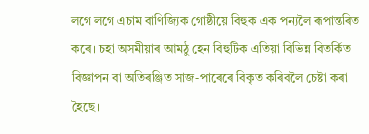লগে লগে এচাম বাণিজ্যিক গোষ্ঠীয়ে বিহুক এক পন্যলৈ ৰূপান্তৰিত কৰে। চহা অসমীয়াৰ আমঠু হেন বিহুটিক এতিয়া বিভিন্ন বিতৰ্কিত বিজ্ঞাপন বা অতিৰঞ্জিত সাজ-পাৰেৰে বিকৃত কৰিবলৈ চেষ্টা কৰা হৈছে।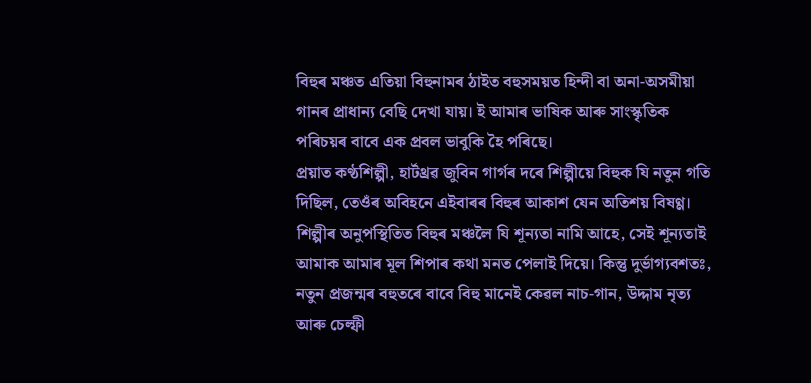বিহুৰ মঞ্চত এতিয়া বিহুনামৰ ঠাইত বহুসময়ত হিন্দী বা অনা-অসমীয়া গানৰ প্ৰাধান্য বেছি দেখা যায়। ই আমাৰ ভাষিক আৰু সাংস্কৃতিক পৰিচয়ৰ বাবে এক প্ৰবল ভাবুকি হৈ পৰিছে।
প্ৰয়াত কণ্ঠশিল্পী, হাৰ্টথ্ৰৱ জুবিন গাৰ্গৰ দৰে শিল্পীয়ে বিহুক যি নতুন গতি দিছিল, তেওঁৰ অবিহনে এইবাৰৰ বিহুৰ আকাশ যেন অতিশয় বিষণ্ণ। শিল্পীৰ অনুপস্থিতিত বিহুৰ মঞ্চলৈ যি শূন্যতা নামি আহে, সেই শূন্যতাই আমাক আমাৰ মূল শিপাৰ কথা মনত পেলাই দিয়ে। কিন্তু দুৰ্ভাগ্যবশতঃ, নতুন প্ৰজন্মৰ বহুতৰে বাবে বিহু মানেই কেৱল নাচ-গান, উদ্দাম নৃত্য আৰু চেল্ফী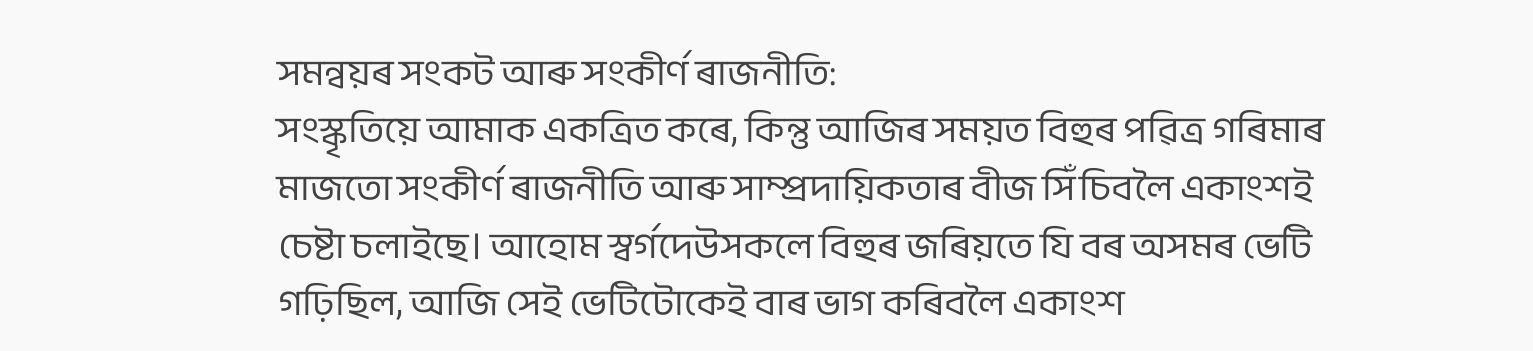সমন্বয়ৰ সংকট আৰু সংকীৰ্ণ ৰাজনীতি:
সংস্কৃতিয়ে আমাক একত্ৰিত কৰে, কিন্তু আজিৰ সময়ত বিহুৰ পৱিত্ৰ গৰিমাৰ মাজতো সংকীৰ্ণ ৰাজনীতি আৰু সাম্প্ৰদায়িকতাৰ বীজ সিঁচিবলৈ একাংশই চেষ্টা চলাইছে। আহোম স্বৰ্গদেউসকলে বিহুৰ জৰিয়তে যি বৰ অসমৰ ভেটি গঢ়িছিল, আজি সেই ভেটিটোকেই বাৰ ভাগ কৰিবলৈ একাংশ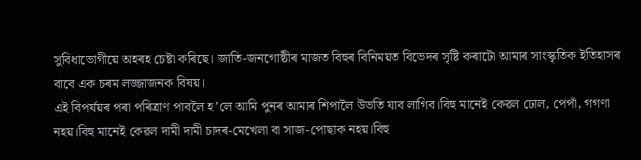সুবিধাভোগীয়ে অহৰহ চেষ্টা কৰিছে। জাতি-জনগোষ্ঠীৰ মাজত বিহুৰ বিনিময়ত বিভেদৰ সৃষ্টি কৰাটো আমাৰ সাংস্কৃতিক ইতিহাসৰ বাবে এক চৰম লজ্জাজনক বিষয়।
এই বিপৰ্যয়ৰ পৰা পৰিত্ৰাণ পাবলৈ হ’লে আমি পুনৰ আমাৰ শিপালৈ উভতি যাব লাগিব।বিহু মানেই কেৱল ঢোল, পেপাঁ, গগণা নহয়।বিহু মানেই কেৱল দামী দামী চাদৰ-মেখেলা বা সাজ-পোছাক নহয়।বিহু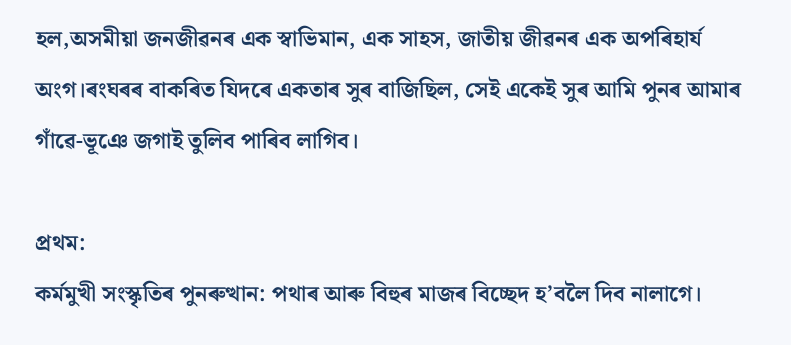হল,অসমীয়া জনজীৱনৰ এক স্বাভিমান, এক সাহস, জাতীয় জীৱনৰ এক অপৰিহাৰ্য অংগ।ৰংঘৰৰ বাকৰিত যিদৰে একতাৰ সুৰ বাজিছিল, সেই একেই সুৰ আমি পুনৰ আমাৰ গাঁৱে-ভূঞে জগাই তুলিব পাৰিব লাগিব।

প্ৰথম:
কৰ্মমুখী সংস্কৃতিৰ পুনৰুত্থান: পথাৰ আৰু বিহুৰ মাজৰ বিচ্ছেদ হ’বলৈ দিব নালাগে।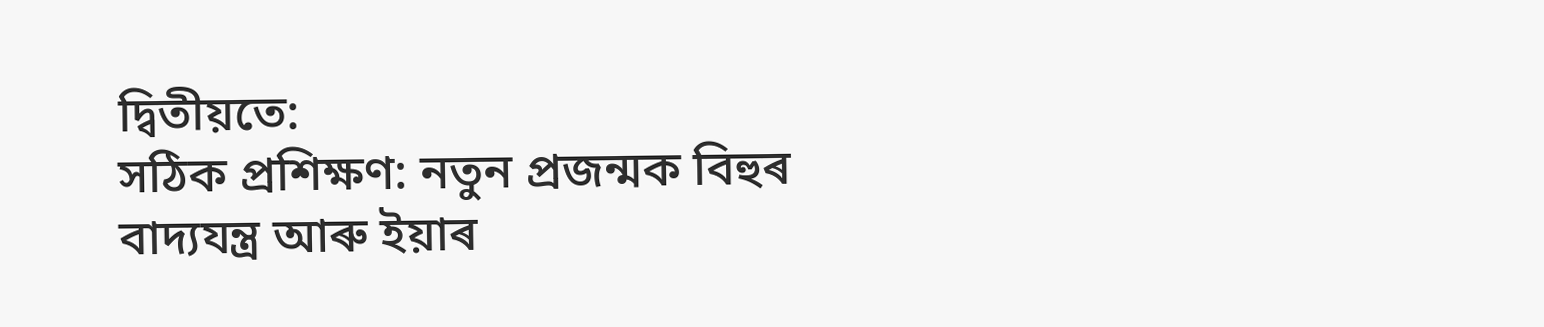দ্বিতীয়তে:
সঠিক প্ৰশিক্ষণ: নতুন প্ৰজন্মক বিহুৰ বাদ্যযন্ত্ৰ আৰু ইয়াৰ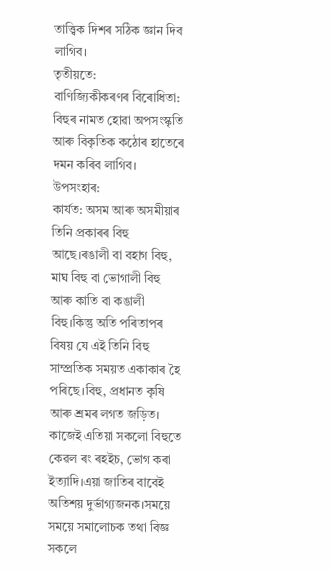তাত্ত্বিক দিশৰ সঠিক জ্ঞান দিব লাগিব।
তৃতীয়তে:
বাণিজ্যিকীকৰণৰ বিৰোধিতা: বিহুৰ নামত হোৱা অপসংস্কৃতি আৰু বিকৃতিক কঠোৰ হাতেৰে দমন কৰিব লাগিব।
উপসংহাৰ:
কাৰ্যত: অসম আৰু অসমীয়াৰ তিনি প্ৰকাৰৰ বিহু আছে।ৰঙালী বা বহাগ বিহু, মাঘ বিহু বা ভোগালী বিহু আৰু কাতি বা কঙালী বিহু।কিন্তু অতি পৰিতাপৰ বিষয় যে এই তিনি বিহু সাম্প্ৰতিক সময়ত একাকাৰ হৈ পৰিছে।বিহু, প্ৰধানত কৃষি আৰু শ্ৰমৰ লগত জড়িত। কাজেই এতিয়া সকলো বিহুতে কেৱল ৰং ৰহইচ, ভোগ কৰা ইত্যাদি।এয়া জাতিৰ বাবেই অতিশয় দুৰ্ভাগ্যজনক।সময়ে সময়ে সমালোচক তথা বিজ্ঞ সকলে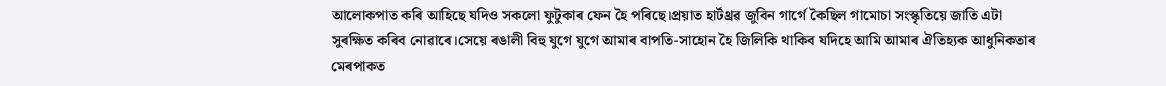আলোকপাত কৰি আহিছে যদিও সকলো ফুটুকাৰ ফেন হৈ পৰিছে।প্ৰয়াত হাৰ্টথ্ৰৱ জুবিন গাৰ্গে কৈছিল গামোচা সংস্কৃতিয়ে জাতি এটা সুৰক্ষিত কৰিব নোৱাৰে।সেয়ে ৰঙালী বিহু যুগে যুগে আমাৰ বাপতি-সাহোন হৈ জিলিকি থাকিব যদিহে আমি আমাৰ ঐতিহ্যক আধুনিকতাৰ মেৰপাকত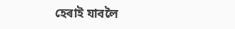হেৰাই যাবলৈ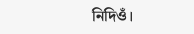নিদিওঁ।